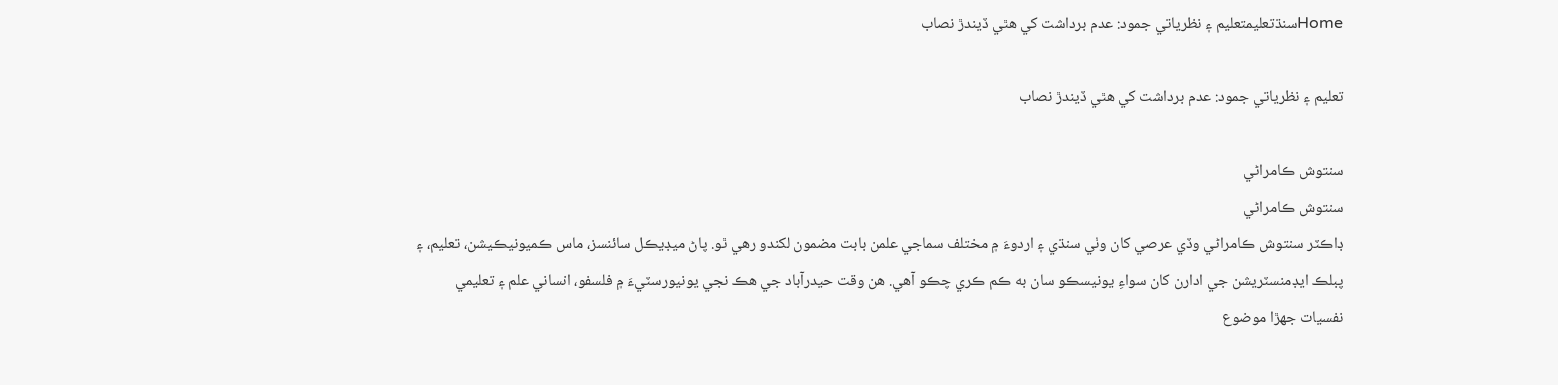Homeسنڌتعليمتعليم ۽ نظرياتي جمود: عدم برداشت کي هٿي ڏيندڙ نصاب

تعليم ۽ نظرياتي جمود: عدم برداشت کي هٿي ڏيندڙ نصاب

سنتوش ڪامراڻي
سنتوش ڪامراڻي
ڊاڪٽر سنتوش ڪامراڻي وڏي عرصي کان وٺي سنڌي ۽ اردوءَ ۾ مختلف سماجي علمن بابت مضمون لکندو رهي ٿو. پاڻ ميڊيڪل سائنسز، ماس ڪميونيڪيشن، تعليم، ۽ پبلڪ ايڊمنسٽريشن جي ادارن کان سواءِ يونيسڪو سان به ڪم ڪري چڪو آهي. هن وقت حيدرآباد جي هڪ نجي يونيورسٽيءَ ۾ فلسفو، انساني علم ۽ تعليمي نفسيات جھڙا موضوع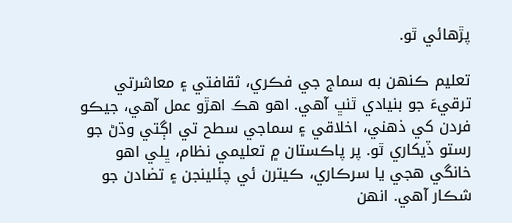پڙهائي ٿو.

تعليم ڪنھن به سماج جي فڪري، ثقافتي ۽ معاشرتي ترقيءَ جو بنيادي ٿنڀ آھي. اھو ھڪ اھڙو عمل آھي، جيڪو فردن کي ذھني، اخلاقي ۽ سماجي سطح تي اڳتي وڌڻ جو رستو ڏيکاري ٿو. پر پاڪستان ۾ تعليمي نظام، ڀلي اھو خانگي ھجي يا سرڪاري، ڪيترن ئي چئلينجن ۽ تضادن جو شڪار آھي. انھن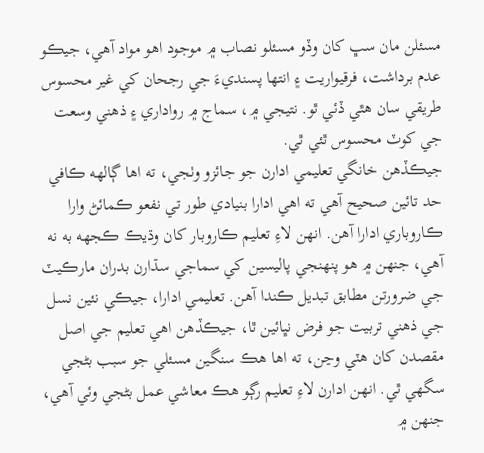مسئلن مان سڀ کان وڏو مسئلو نصاب ۾ موجود اھو مواد آھي، جيڪو عدم برداشت، فرقيواريت ۽ انتھا پسنديءَ جي رجحان کي غير محسوس طريقي سان ھٿي ڏئي ٿو. نتيجي ۾، سماج ۾ رواداري ۽ ذھني وسعت جي کوٽ محسوس ٿئي ٿي.
جيڪڏھن خانگي تعليمي ادارن جو جائزو وٺجي، ته اھا ڳالهه ڪافي حد تائين صحيح آھي ته اھي ادارا بنيادي طور تي نفعو ڪمائڻ وارا ڪاروباري ادارا آھن. انھن لاءِ تعليم ڪاروبار کان وڌيڪ ڪجهه به نه آھي، جنھن ۾ ھو پنھنجي پاليسين کي سماجي سڌارن بدران مارڪيٽ جي ضرورتن مطابق تبديل ڪندا آھن. تعليمي ادارا، جيڪي نئين نسل جي ذھني تربيت جو فرض نڀائين ٿا، جيڪڏھن اھي تعليم جي اصل مقصدن کان ھٽي وڃن، ته اھا ھڪ سنگين مسئلي جو سبب بڻجي سگهي ٿي. انھن ادارن لاءِ تعليم رڳو ھڪ معاشي عمل بڻجي وئي آھي، جنھن ۾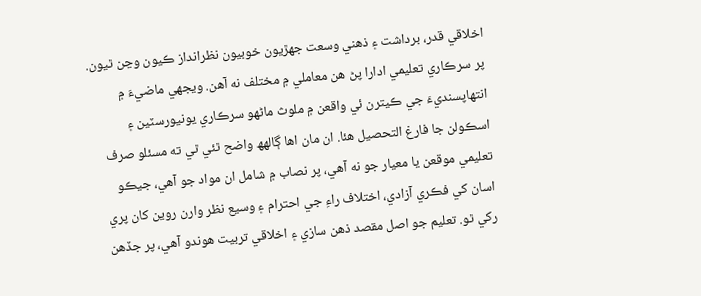اخلاقي قدر، برداشت ۽ ذھني وسعت جھڙيون خوبيون نظرانداز ڪيون وڃن ٿيون.
پر سرڪاري تعليمي ادارا پڻ ھن معاملي ۾ مختلف نه آھن. ويجهي ماضيءَ ۾ انتھاپسنديءَ جي ڪيترن ئي واقعن ۾ ملوث ماڻهو سرڪاري يونيورسٽين ۽ اسڪولن جا فارغ التحصيل ھئا. ان مان اھا ڳالهھ واضح ٿئي ٿي ته مسئلو صرف تعليمي موقعن يا معيار جو نه آھي، پر نصاب ۾ شامل ان مواد جو آھي، جيڪو اسان کي فڪري آزادي، اختلاف راءِ جي احترام ۽ وسيع نظر وارن روين کان پري رکي ٿو. تعليم جو اصل مقصد ذھن سازي ۽ اخلاقي تربيت ھوندو آھي، پر جڏھن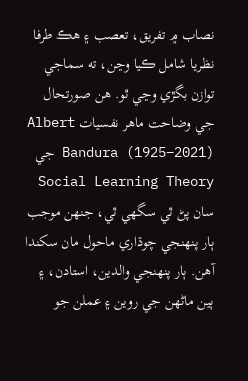نصاب ۾ تفريق، تعصب ۽ ھڪ طرفا نظريا شامل ڪيا وڃن، ته سماجي توازن بگڙي وڃي ٿو. ھن صورتحال جي وضاحت ماھر نفسيات Albert Bandura (1925–2021) جي Social Learning Theory سان پڻ ٿي سگهي ٿي، جنھن موجب ٻار پنھنجي چوڌاري ماحول مان سکندا آھن. ٻار پنھنجي والدين، استادن، ۽ ٻين ماڻهن جي روين ۽ عملن جو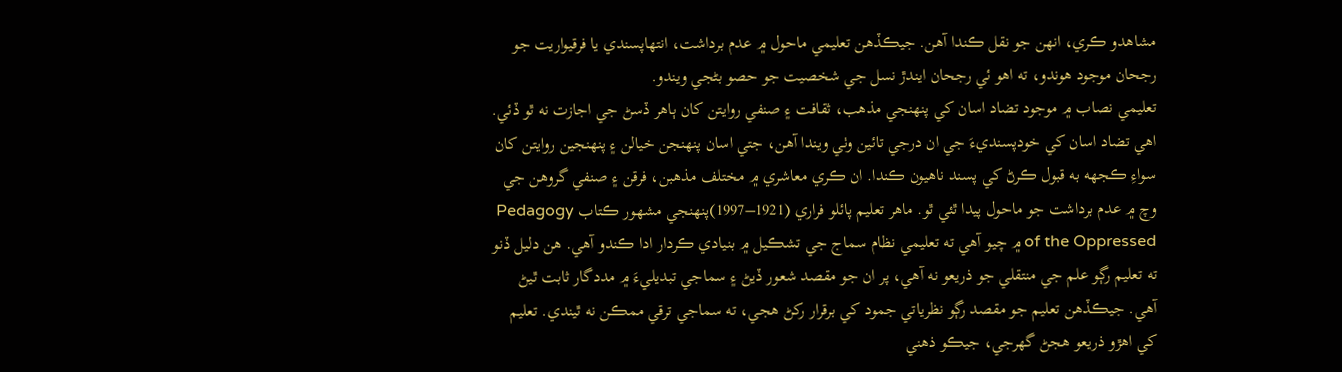مشاھدو ڪري، انھن جو نقل ڪندا آھن. جيڪڏھن تعليمي ماحول ۾ عدم برداشت، انتھاپسندي يا فرقيواريت جو رجحان موجود ھوندو، ته اھو ئي رجحان ايندڙ نسل جي شخصيت جو حصو بڻجي ويندو.
تعليمي نصاب ۾ موجود تضاد اسان کي پنھنجي مذھب، ثقافت ۽ صنفي روايتن کان ٻاھر ڏسڻ جي اجازت نه ٿو ڏئي. اھي تضاد اسان کي خودپسنديءَ جي ان درجي تائين وٺي ويندا آھن، جتي اسان پنھنجن خيالن ۽ پنھنجين روايتن کان سواءِ ڪجهه به قبول ڪرڻ کي پسند ناهيون ڪندا. ان ڪري معاشري ۾ مختلف مذھبن، فرقن ۽ صنفي گروھن جي وچ ۾ عدم برداشت جو ماحول پيدا ٿئي ٿو. ماھر تعليم پائلو فراري (1921–1997)پنھنجي مشھور ڪتاب Pedagogy of the Oppressed ۾ چيو آھي ته تعليمي نظام سماج جي تشڪيل ۾ بنيادي ڪردار ادا ڪندو آھي. ھن دليل ڏنو ته تعليم رڳو علم جي منتقلي جو ذريعو نه آھي، پر ان جو مقصد شعور ڏيڻ ۽ سماجي تبديليءَ ۾ مددگار ثابت ٿيڻ آھي. جيڪڏھن تعليم جو مقصد رڳو نظرياتي جمود کي برقرار رکڻ ھجي، ته سماجي ترقي ممڪن نه ٿيندي. تعليم کي اھڙو ذريعو ھجڻ گهرجي، جيڪو ذھني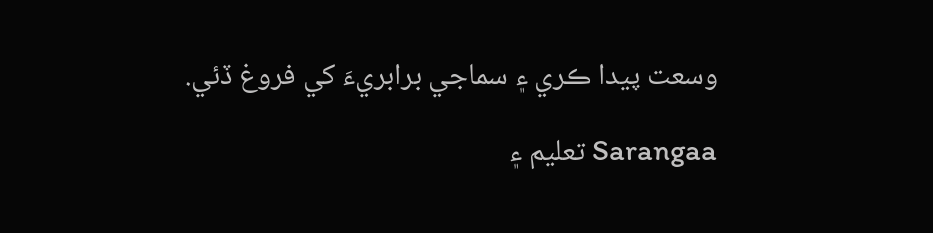وسعت پيدا ڪري ۽ سماجي برابريءَ کي فروغ ڏئي.

Sarangaa تعليم ۽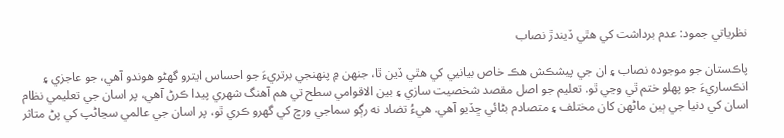نظرياتي جمود: عدم برداشت کي هٿي ڏيندڙ نصاب

پاڪستان جو موجوده نصاب ۽ ان جي پيشڪش ھڪ خاص بيانيي کي هٿي ڏين ٿا، جنھن ۾ پنھنجي برتريءَ جو احساس ايترو گهڻو ھوندو آھي، جو عاجزي ۽ انڪساريءَ جو پھلو ختم ٿي وڃي ٿو. تعليم جو اصل مقصد شخصيت سازي ۽ بين الاقوامي سطح تي ھم آھنگ شھري پيدا ڪرڻ آھي، پر اسان جي تعليمي نظام اسان کي دنيا جي ٻين ماڻهن کان مختلف ۽ متصادم بڻائي ڇڏيو آھي. ھيءُ تضاد نه رڳو سماجي ورڇ کي گھرو ڪري ٿو، پر اسان جي عالمي سڃاڻپ کي پڻ متاثر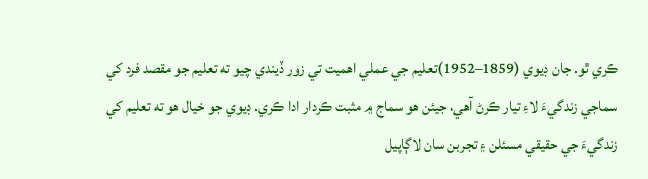ڪري ٿو. جان ڊيوي (1859–1952)تعليم جي عملي اھميت تي زور ڏيندي چيو ته تعليم جو مقصد فرد کي سماجي زندگيءَ لاءِ تيار ڪرڻ آھي، جيئن ھو سماج ۾ مثبت ڪردار ادا ڪري. ڊيوي جو خيال ھو ته تعليم کي زندگيءَ جي حقيقي مسئلن ۽ تجربن سان لاڳاپيل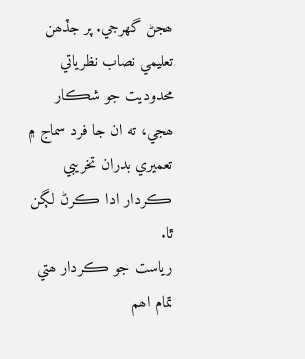ھجڻ گھرجي. پر جڏھن تعليمي نصاب نظرياتي محدوديت جو شڪار ھجي، ته ان جا فرد سماج ۾ تعميري بدران تخريبي ڪردار ادا ڪرڻ لڳن ٿا.
رياست جو ڪردار ھتي تمام اھم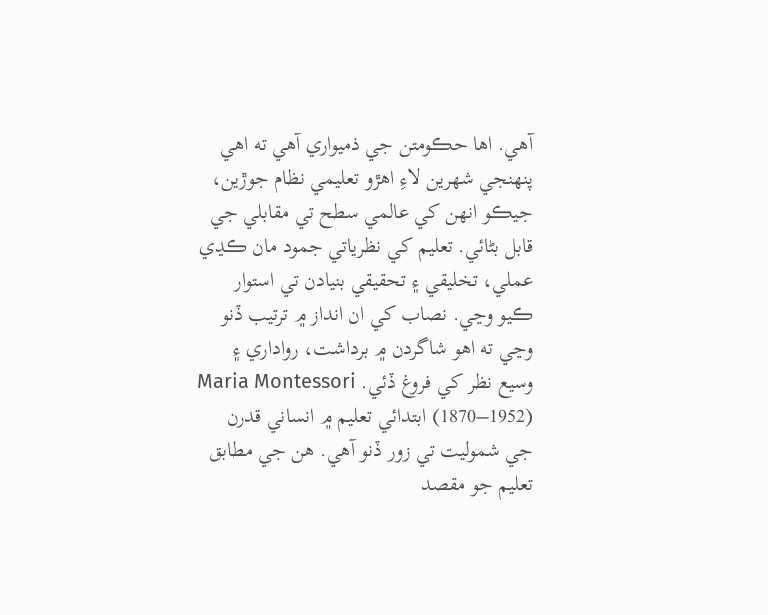آھي. اھا حڪومتن جي ذميواري آھي ته اھي پنھنجي شھرين لاءِ اھڙو تعليمي نظام جوڙين، جيڪو انھن کي عالمي سطح تي مقابلي جي قابل بڻائي. تعليم کي نظرياتي جمود مان ڪڍي عملي، تخليقي ۽ تحقيقي بنيادن تي استوار ڪيو وڃي. نصاب کي ان انداز ۾ ترتيب ڏنو وڃي ته اھو شاگردن ۾ برداشت، رواداري ۽ وسيع نظر کي فروغ ڏئي. Maria Montessori (1870–1952) ابتدائي تعليم ۾ انساني قدرن جي شموليت تي زور ڏنو آھي. ھن جي مطابق تعليم جو مقصد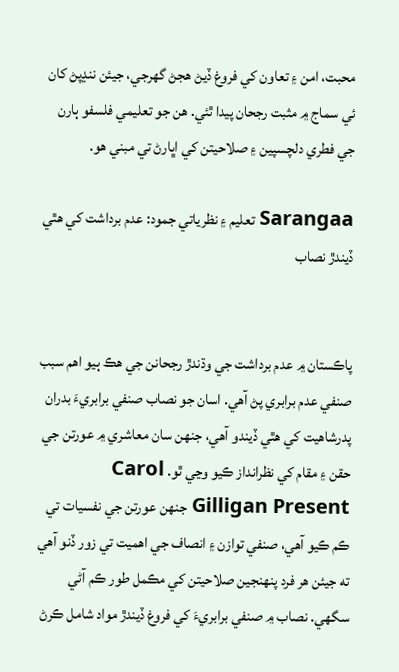محبت، امن ۽ تعاون کي فروغ ڏيڻ ھجڻ گهرجي، جيئن ننڍپڻ کان ئي سماج ۾ مثبت رجحان پيدا ٿئي. ھن جو تعليمي فلسفو ٻارن جي فطري دلچسپين ۽ صلاحيتن کي اڀارڻ تي مبني ھو.

Sarangaa تعليم ۽ نظرياتي جمود: عدم برداشت کي هٿي ڏيندڙ نصاب


پاڪستان ۾ عدم برداشت جي وڌندڙ رجحانن جي ھڪ ٻيو اھم سبب صنفي عدم برابري پڻ آھي. اسان جو نصاب صنفي برابريءَ بدران پدرشاھيت کي ھٿي ڏيندو آھي، جنھن سان معاشري ۾ عورتن جي حقن ۽ مقام کي نظرانداز ڪيو وڃي ٿو. Carol Gilligan Present جنھن عورتن جي نفسيات تي ڪم ڪيو آھي، صنفي توازن ۽ انصاف جي اھميت تي زور ڏنو آھي ته جيئن ھر فرد پنھنجين صلاحيتن کي مڪمل طور ڪم آڻي سگهي. نصاب ۾ صنفي برابريءَ کي فروغ ڏيندڙ مواد شامل ڪرڻ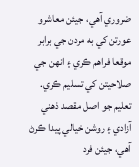ضروري آھي، جيئن معاشرو عورتن کي به مردن جي برابر موقعا فراھم ڪري ۽ انھن جي صلاحيتن کي تسليم ڪري.
تعليم جو اصل مقصد ذھني آزادي ۽ روشن خيالي پيدا ڪرڻ آھي، جيئن فرد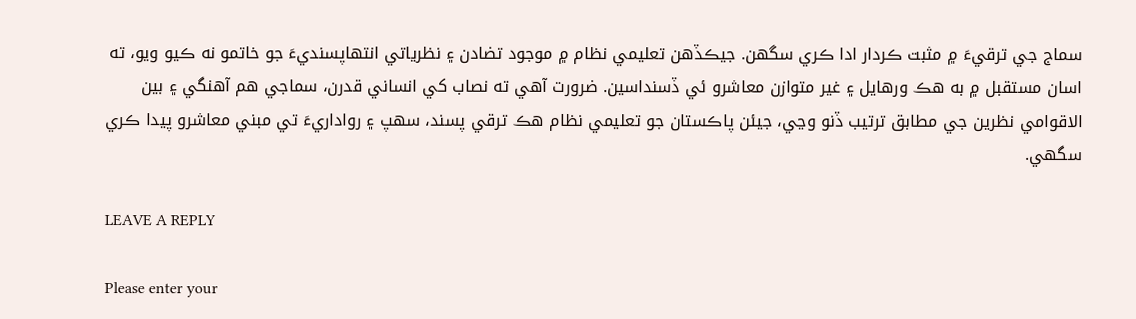سماج جي ترقيءَ ۾ مثبت ڪردار ادا ڪري سگهن. جيڪڏھن تعليمي نظام ۾ موجود تضادن ۽ نظرياتي انتھاپسنديءَ جو خاتمو نه ڪيو ويو، ته اسان مستقبل ۾ به ھڪ ورھايل ۽ غير متوازن معاشرو ئي ڏسنداسين. ضرورت آھي ته نصاب کي انساني قدرن، سماجي ھم آھنگي ۽ بين الاقوامي نظرين جي مطابق ترتيب ڏنو وڃي، جيئن پاڪستان جو تعليمي نظام ھڪ ترقي پسند، سھپ ۽ رواداريءَ تي مبني معاشرو پيدا ڪري سگهي.

LEAVE A REPLY

Please enter your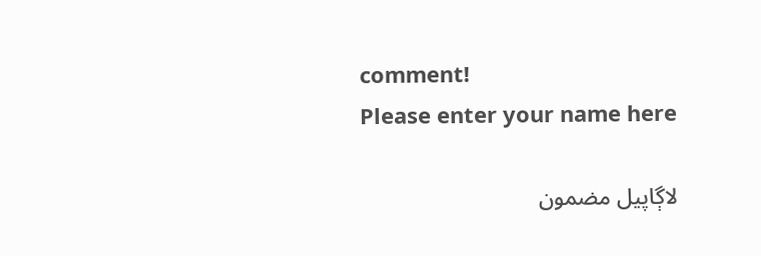comment!
Please enter your name here

لاڳاپيل مضمون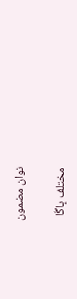نوان مضمون

مختلف ڀاڱا